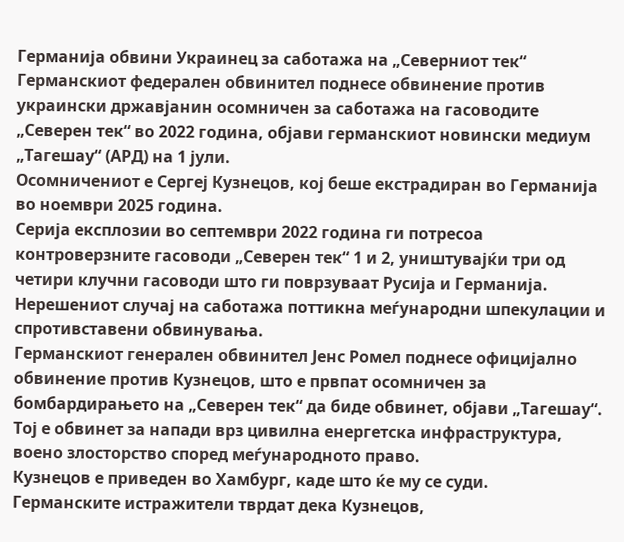Германија обвини Украинец за саботажа на „Северниот тек“
Германскиот федерален обвинител поднесе обвинение против украински државјанин осомничен за саботажа на гасоводите „Северен тек“ во 2022 година, објави германскиот новински медиум „Тагешау“ (АРД) на 1 јули.
Осомничениот е Сергеј Кузнецов, кој беше екстрадиран во Германија во ноември 2025 година.
Серија експлозии во септември 2022 година ги потресоа контроверзните гасоводи „Северен тек“ 1 и 2, уништувајќи три од четири клучни гасоводи што ги поврзуваат Русија и Германија. Нерешениот случај на саботажа поттикна меѓународни шпекулации и спротивставени обвинувања.
Германскиот генерален обвинител Јенс Ромел поднесе официјално обвинение против Кузнецов, што е првпат осомничен за бомбардирањето на „Северен тек“ да биде обвинет, објави „Тагешау“. Тој е обвинет за напади врз цивилна енергетска инфраструктура, воено злосторство според меѓународното право.
Кузнецов е приведен во Хамбург, каде што ќе му се суди.
Германските истражители тврдат дека Кузнецов,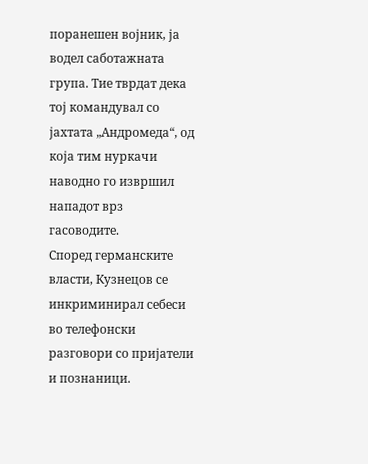поранешен војник, ја водел саботажната група. Тие тврдат дека тој командувал со јахтата „Андромеда“, од која тим нуркачи наводно го извршил нападот врз гасоводите.
Според германските власти, Кузнецов се инкриминирал себеси во телефонски разговори со пријатели и познаници.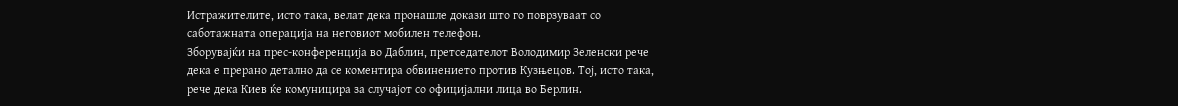Истражителите, исто така, велат дека пронашле докази што го поврзуваат со саботажната операција на неговиот мобилен телефон.
Зборувајќи на прес-конференција во Даблин, претседателот Володимир Зеленски рече дека е прерано детално да се коментира обвинението против Кузњецов. Тој, исто така, рече дека Киев ќе комуницира за случајот со официјални лица во Берлин.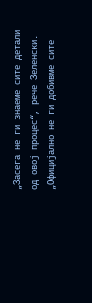„Засега не ги знаеме сите детали од овој процес“, рече Зеленски.
„Официјално не ги добивме сите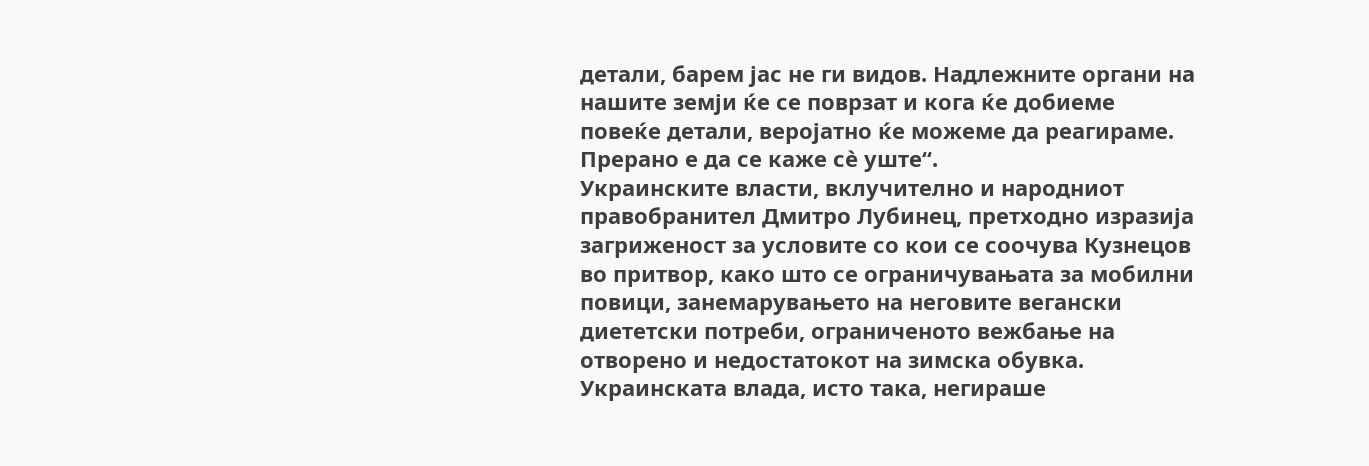детали, барем јас не ги видов. Надлежните органи на нашите земји ќе се поврзат и кога ќе добиеме повеќе детали, веројатно ќе можеме да реагираме. Прерано е да се каже сè уште“.
Украинските власти, вклучително и народниот правобранител Дмитро Лубинец, претходно изразија загриженост за условите со кои се соочува Кузнецов во притвор, како што се ограничувањата за мобилни повици, занемарувањето на неговите вегански диететски потреби, ограниченото вежбање на отворено и недостатокот на зимска обувка.
Украинската влада, исто така, негираше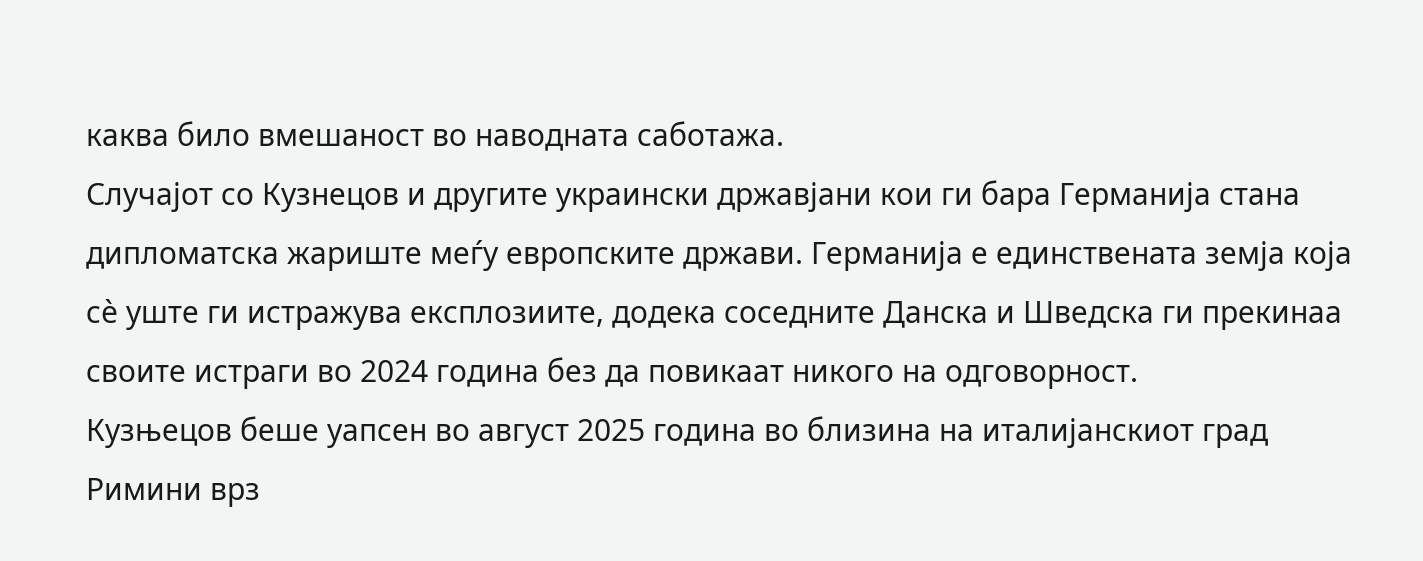каква било вмешаност во наводната саботажа.
Случајот со Кузнецов и другите украински државјани кои ги бара Германија стана дипломатска жариште меѓу европските држави. Германија е единствената земја која сè уште ги истражува експлозиите, додека соседните Данска и Шведска ги прекинаа своите истраги во 2024 година без да повикаат никого на одговорност.
Кузњецов беше уапсен во август 2025 година во близина на италијанскиот град Римини врз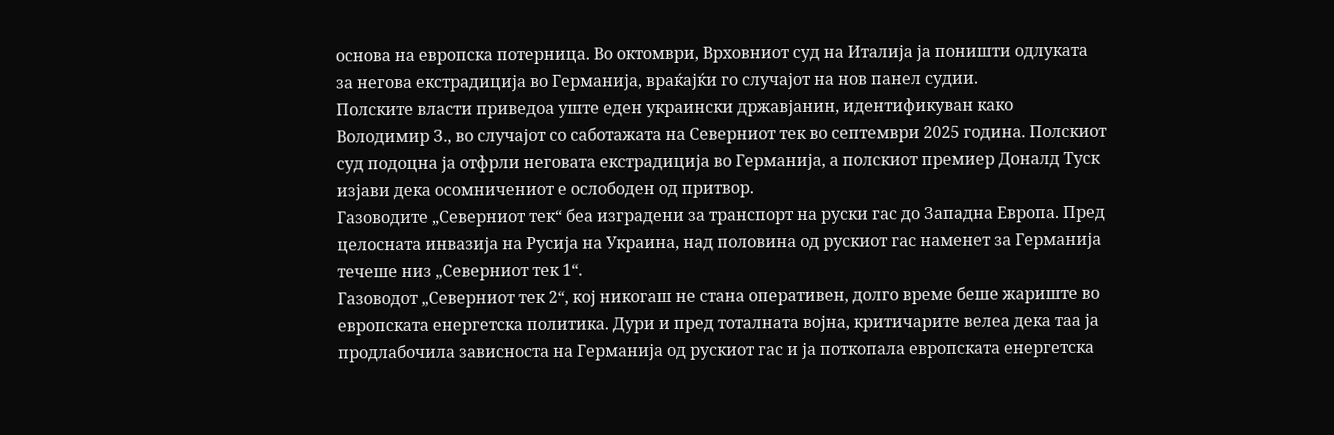основа на европска потерница. Во октомври, Врховниот суд на Италија ја поништи одлуката за негова екстрадиција во Германија, враќајќи го случајот на нов панел судии.
Полските власти приведоа уште еден украински државјанин, идентификуван како Володимир З., во случајот со саботажата на Северниот тек во септември 2025 година. Полскиот суд подоцна ја отфрли неговата екстрадиција во Германија, а полскиот премиер Доналд Туск изјави дека осомничениот е ослободен од притвор.
Газоводите „Северниот тек“ беа изградени за транспорт на руски гас до Западна Европа. Пред целосната инвазија на Русија на Украина, над половина од рускиот гас наменет за Германија течеше низ „Северниот тек 1“.
Газоводот „Северниот тек 2“, кој никогаш не стана оперативен, долго време беше жариште во европската енергетска политика. Дури и пред тоталната војна, критичарите велеа дека таа ја продлабочила зависноста на Германија од рускиот гас и ја поткопала европската енергетска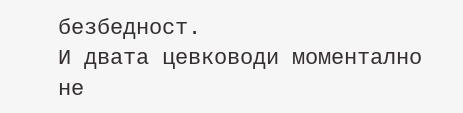безбедност.
И двата цевководи моментално не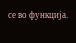се во функција.